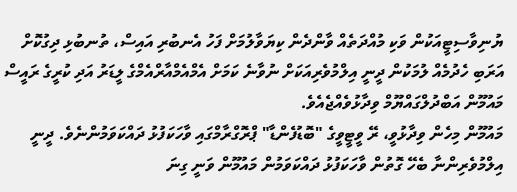ޔުނިވާސިޓީއަކުން ވަކި މުއްދަތެއް ވާންދެން ކިޔަވާލުމަށް ފަހު އެނބުރި އައިސް، ތުނބުޅި ދިގުކޮށް އަރަބި ހެދުމެއް ލުމަކުން ދީނީ އިލްމުވެރިއަކަށް ނުވާނެ ކަމަށް އެމްއެމްއާރްއެމްގެ ލީޑަރު އަދި ކުރީގެ ރައީސް މައުމޫން އަބްދުލްގައްޔޫމް ވިދާޅުވެއްޖެއެވެ.
މައުމޫން މިހެން ވިދާޅުވީ، ރޭ ވީޓީވީގެ "ބޮޑުފެންޑާ" ޕްރޮގްރާމްގައި ވާހަކަފުޅު ދައްކަވަމުންނެވެ. ދީނީ އިލްމުވެރިންނާ ބެހޭ ގޮތުން ވާހަކަފުޅު ދައްކަވަމުން މައުމޫން ވަނީ ގިނަ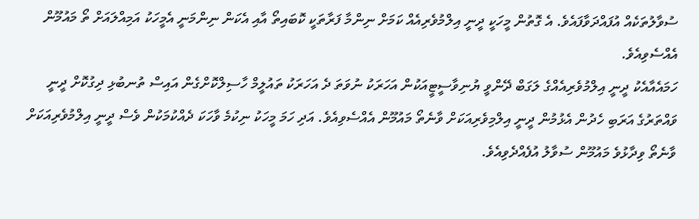ސުވާލުތަކެއް އުފައްދަވާފައެވެ. އެ ގޮތުން މީހަކީ ދީނީ އިލްމުވެރިއެއް ކަމަށް ނިންމާ ފަރާތަކީ ކޮބައިތޯ އާއި އެކަން ނިންމަނީ އެމީހަކު އަމިއްލައަށް ތޯ މައުމޫން އެއްސެވިއެވެ.
ހަމައެއާއެކު ދީނީ އިލްމުވެރިއެއްގެ ލަގަބް ދޭންވީ ޔުނިވާސީޓީއަކުން އަހަރަކު ނުވަތަ ދެ އަހަރަކު ތައުލީމް ހާސިލްކޮށްގެން އައިސް ތުނބުޅި ދިގުކޮށް ދީނީ ވައްތަރުގެ އަރަބި ހެދުން އެޅުމުން ދީނީ އިލްމިވެރިއަކަށް ވާނެތޯ މައުމޫން އެއްސެވިއެވެ. އަދި ހަމަ މީހަކު ނިކުމެ ވާހަކަ ދެއްކުމަކުން ވެސް ދީނީ އިލްމުވެރިއަކަށް ވާނެތޯ ވިދާޅުވެ މައުމޫން ސުވާލު އުފެއްދެވިއެވެ.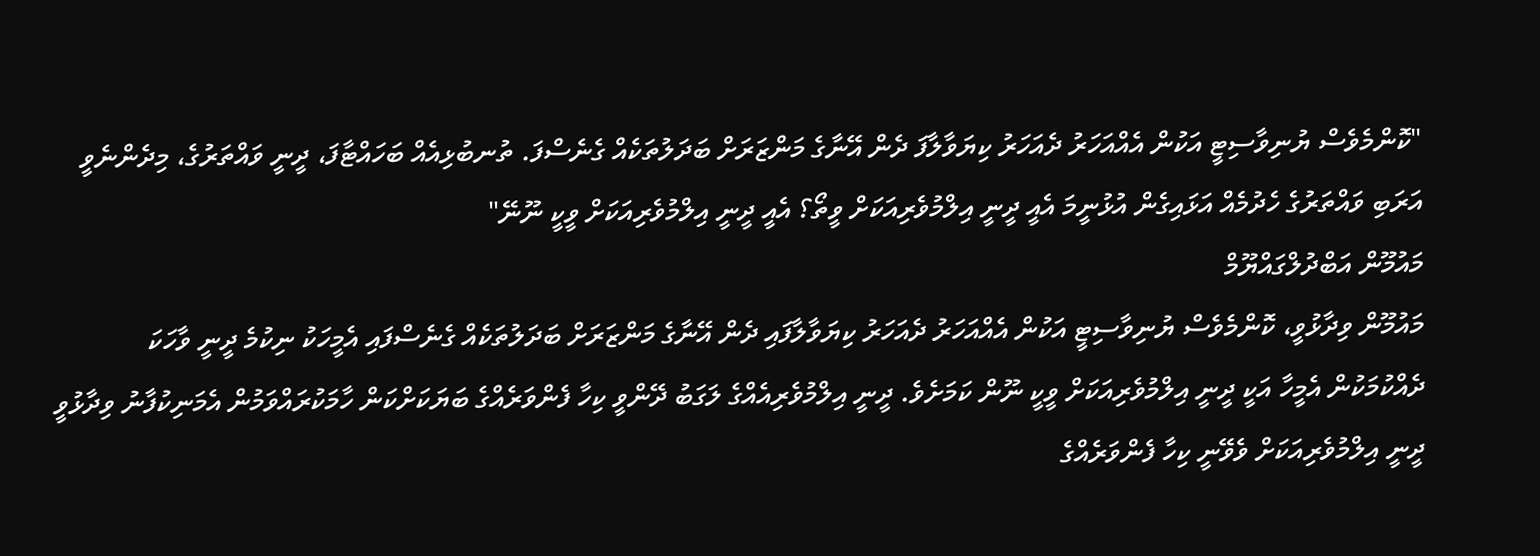"ކޮންމެވެސް ޔުނިވާސިޓީ އަކުން އެއްއަހަރު ދެއަހަރު ކިޔަވާލާފަ ދެން އޭނާގެ މަންޒަރަށް ބަދަލުތަކެއް ގެނެސްފަ. ތުނބުޅިއެއް ބަހައްޓާފަ، ދީނީ ވައްތަރުގެ، މިދެންނެވީ އަރަބި ވައްތަރުގެ ހެދުމެއް އަޅައިގެން އުޅުނީމަ އެއީ ދީނީ އިލްމުވެރިއަކަށް ވީތޯ؟ އެއީ ދީނީ އިލްމުވެރިއަކަށް ވީކީ ނޫނޭ"
މައުމޫން އަބްދުލްގައްޔޫމް
މައުމޫން ވިދާޅުވީ، ކޮންމެވެސް ޔުނިވާސިޓީ އަކުން އެއްއަހަރު ދެއަހަރު ކިޔަވާލާފައި ދެން އޭނާގެ މަންޒަރަށް ބަދަލުތަކެއް ގެނެސްފައި އެމީހަކު ނިކުމެ ދީނީ ވާހަކަ ދެއްކުމަކުން އެމީހާ އަކީ ދީނީ އިލްމުވެރިއަކަށް ވީކީ ނޫން ކަމަށެވެ. ދީނީ އިލްމުވެރިއެއްގެ ލަގަބު ދޭންވީ ކިހާ ފެންވަރެއްގެ ބަޔަކަށްކަން ހާމަކުރައްވަމުން އެމަނިކުފާނު ވިދާޅުވީ ދީނީ އިލްމުވެރިއަކަށް ވެވޭނީ ކިހާ ފެންވަރެއްގެ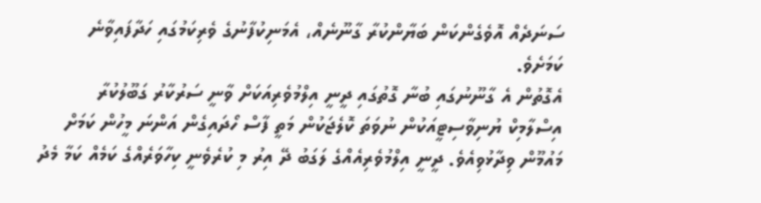ސަނަދެއް އޮވެގެންކަން ބަޔާންކުރާ ގާނޫނެއް، އެމަނިކުފާނުގެ ވެރިކަމުގައި ހަދާފައިވާނެ ކަމަށެވެ.
އެގޮތުން އެ ގާނޫނުގައި ބުނާ ގޮތުގައި ދީނީ އިލްމުވެރިއަކަށް ވާނީ ސަރުކާރު ގަބޫލުކުރާ އިސްލާމިކް ޔުނިވާސިޓީއަކުން ނުވަތަ ކޮލެޖަކުން މަތީ ފާސް ހޯދައިގެން އަންނަ މީހުން ކަމަށް މައުމޫން ވިދާޅުވިއެވެ. ދީނީ އިލްމުވެރިއެއްގެ ލަގަބު ދޭ އިރު މި ކުރެވެނީ ކިހާވަރެއްގެ ކަމެއް ކަމާ މެދު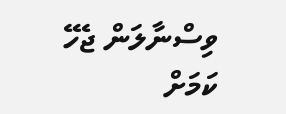ވިސްނާލަން ޖެހޭ ކަމަށް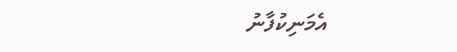އެމަނިކުފާނު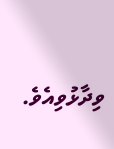ވިދާޅުވިއެވެ.